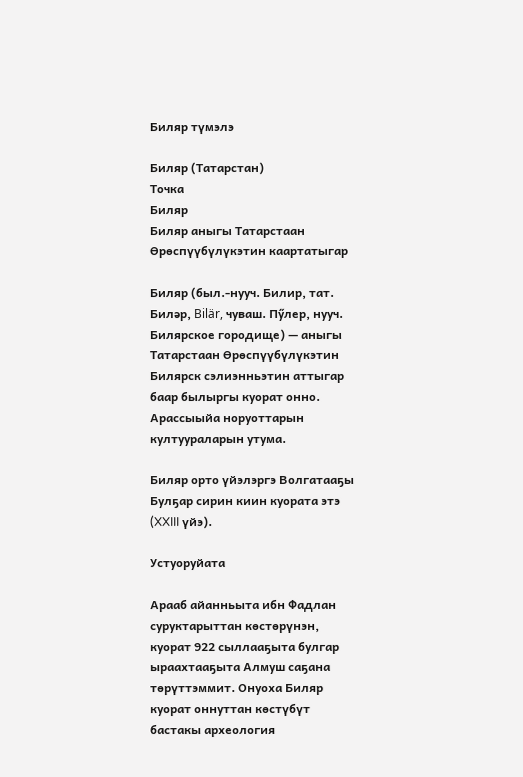Биляр түмэлэ

Биляр (Татарстан)
Точка
Биляр
Биляр аныгы Татарстаан Өрөспүүбүлүкэтин каартатыгар

Биляр (был.-нууч. Билир, тат. Биләр, Bilär, чуваш. Пӳлер, нууч. Билярское городище) — аныгы Татарстаан Өрөспүүбүлүкэтин Билярск сэлиэнньэтин аттыгар баар былыргы куорат онно. Арассыыйа норуоттарын култуураларын утума.

Биляр орто үйэлэргэ Волгатааҕы Булҕар сирин киин куората этэ (XXIII үйэ).

Устуоруйата

Арааб айанньыта ибн Фадлан суруктарыттан көстөрүнэн, куорат 922 сыллааҕыта булгар ыраахтааҕыта Алмуш саҕана төрүттэммит. Онуоха Биляр куорат оннуттан көстүбүт бастакы археология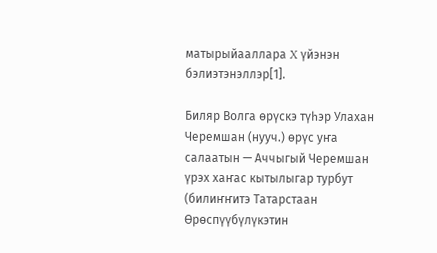матырыйааллара X үйэнэн бэлиэтэнэллэр[1].

Биляр Волга өрүскэ түһэр Улахан Черемшан (нууч.) өрүс уҥа салаатын — Аччыгый Черемшан үрэх хаҥас кытылыгар турбут (билиҥҥитэ Татарстаан Өрөспүүбүлүкэтин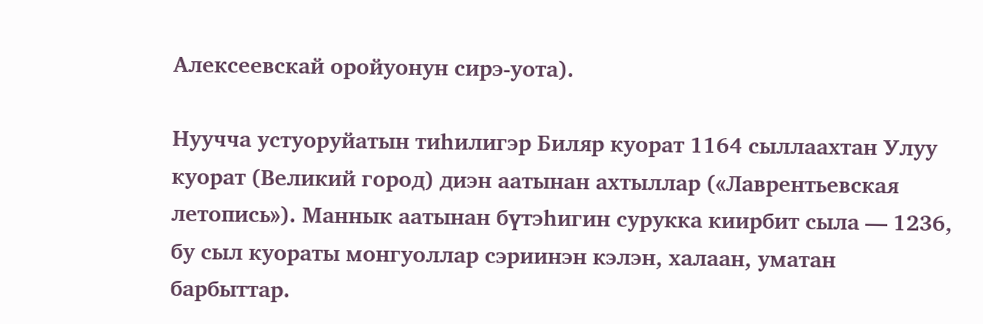Алексеевскай оройуонун сирэ-уота).

Нуучча устуоруйатын тиһилигэр Биляр куорат 1164 сыллаахтан Улуу куорат (Великий город) диэн аатынан ахтыллар («Лаврентьевская летопись»). Маннык аатынан бүтэһигин сурукка киирбит сыла — 1236, бу сыл куораты монгуоллар сэриинэн кэлэн, халаан, уматан барбыттар.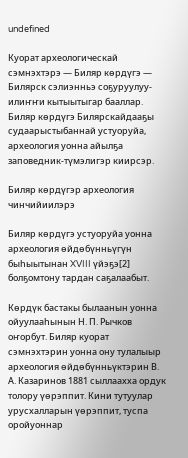undefined

Куорат археологическай сэмнэхтэрэ — Биляр көрдүгэ — Билярск сэлиэнньэ соҕуруулуу-илиҥҥи кытыытыгар бааллар. Биляр көрдүгэ Билярскайдааҕы судаарыстыбаннай устуоруйа, археология уонна айылҕа заповедник-түмэлигэр киирсэр.

Биляр көрдүгэр археология чинчийиилэрэ

Биляр көрдүгэ устуоруйа уонна археология өйдөбүнньүгүн быһыытынан XVIII үйэҕэ[2] болҕомтону тардан саҕалаабыт.

Көрдүк бастакы былаанын уонна ойуулааһынын Н. П. Рычков оҥорбут. Биляр куорат сэмнэхтэрин уонна ону тулалыыр археология өйдөбүнньүктэрин В. А. Казаринов 1881 сыллаахха ордук толору үөрэппит. Кини тутуулар урусхалларын үөрэппит, туспа оройуоннар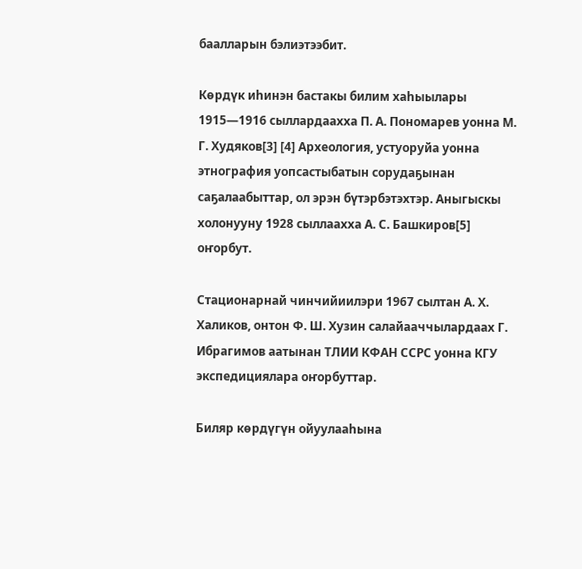баалларын бэлиэтээбит.

Көрдүк иһинэн бастакы билим хаһыылары 1915—1916 сыллардаахха П. А. Пономарев уонна М. Г. Худяков[3] [4] Археология, устуоруйа уонна этнография уопсастыбатын сорудаҕынан саҕалаабыттар, ол эрэн бүтэрбэтэхтэр. Аныгыскы холонууну 1928 сыллаахха А. С. Башкиров[5] оҥорбут.

Стационарнай чинчийиилэри 1967 сылтан А. Х. Халиков, онтон Ф. Ш. Хузин салайааччылардаах Г. Ибрагимов аатынан ТЛИИ КФАН ССРС уонна КГУ экспедициялара оҥорбуттар.

Биляр көрдүгүн ойуулааһына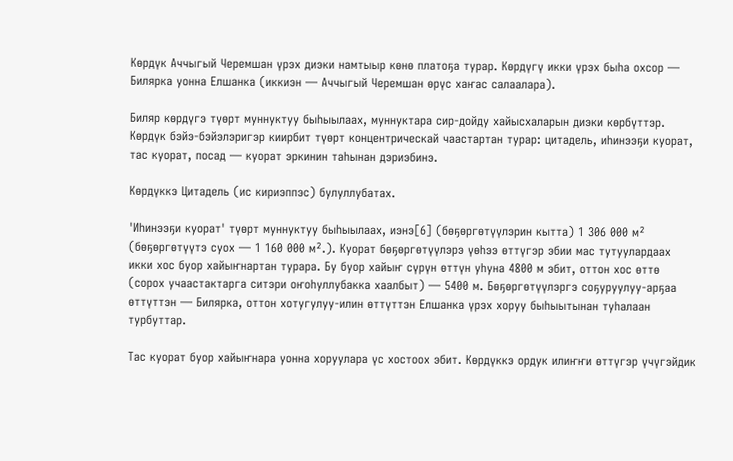Көрдүк Аччыгый Черемшан үрэх диэки намтыыр көнө платоҕа турар. Көрдүгү икки үрэх быһа охсор — Билярка уонна Елшанка (иккиэн — Аччыгый Черемшан өрүс хаҥас салаалара).

Биляр көрдүгэ түөрт муннуктуу быһыылаах, муннуктара сир-дойду хайысхаларын диэки көрбүттэр. Көрдүк бэйэ-бэйэлэригэр киирбит түөрт концентрическай чаастартан турар: цитадель, иһинээҕи куорат, тас куорат, посад — куорат эркинин таһынан дэриэбинэ.

Көрдүккэ Цитадель (ис кириэппэс) булуллубатах.

'Иһинээҕи куорат' түөрт муннуктуу быһыылаах, иэнэ[6] (бөҕөргөтүүлэрин кытта) 1 306 000 м² (бөҕөргөтүүтэ суох — 1 160 000 м².). Куорат бөҕөргөтүүлэрэ үөһээ өттүгэр эбии мас тутуулардаах икки хос буор хайыҥнартан турара. Бу буор хайыҥ сүрүн өттүн уһуна 4800 м эбит, оттон хос өттө (сорох учаастактарга ситэри оҥоһуллубакка хаалбыт) — 5400 м. Бөҕөргөтүүлэргэ соҕуруулуу-арҕаа өттүттэн — Билярка, оттон хотугулуу-илин өттүттэн Елшанка үрэх хоруу быһыытынан туһалаан турбуттар.

Тас куорат буор хайыҥнара уонна хоруулара үс хостоох эбит. Көрдүккэ ордук илиҥҥи өттүгэр үчүгэйдик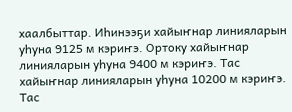хаалбыттар. Иһинээҕи хайыҥнар линияларын уһуна 9125 м кэриҥэ. Ортоку хайыҥнар линияларын уһуна 9400 м кэриҥэ. Тас хайыҥнар линияларын уһуна 10200 м кэриҥэ. Тас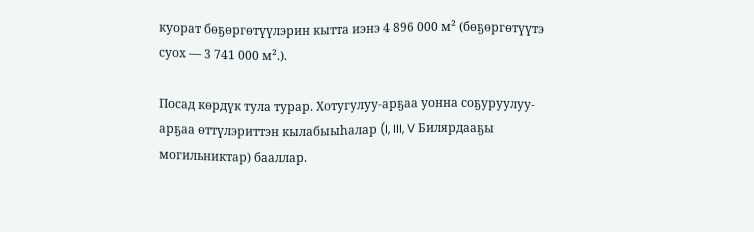куорат бөҕөргөтүүлэрин кытта иэнэ 4 896 000 м² (бөҕөргөтүүтэ суох — 3 741 000 м².).

Посад көрдүк тула турар. Хотугулуу-арҕаа уонна соҕуруулуу-арҕаа өттүлэриттэн кылабыыһалар (I, III, V Билярдааҕы могильниктар) бааллар.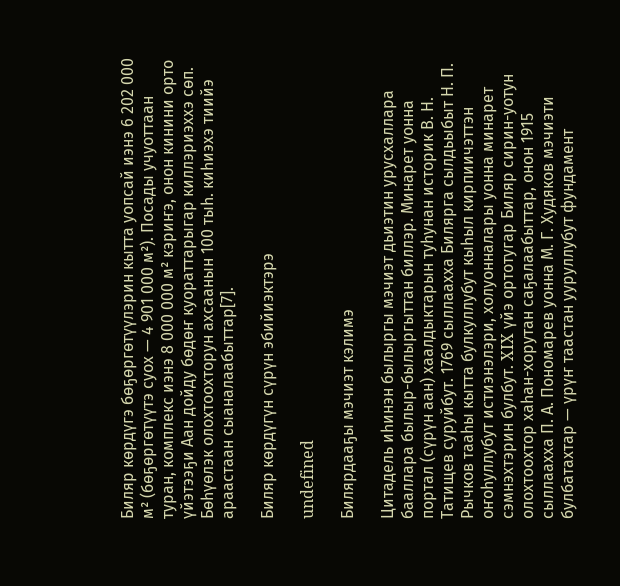Биляр көрдүгэ бөҕөргөтүүлэрин кытта уопсай иэнэ 6 202 000 м² (бөҕөргөтүүтэ суох — 4 901 000 м²). Посады учуоттаан туран, комплекс иэнэ 8 000 000 м² кэриҥэ, онон кинини орто үйэтээҕи Аан дойду бөдөҥ куораттарыгар киллэриэххэ сөп. Бөһүөлэк олохтоохторун ахсаанын 100 тыһ. киһиэхэ тиийэ араастаан сыаналаабыттар[7].

Биляр көрдүгүн сүрүн эбийиэктэрэ

undefined

Билярдааҕы мэчиэт кэлимэ

Цитадель иһинэн былыргы мэчиэт дьиэтин урусхаллара бааллара былыр-былыргыттан биллэр. Минарет уонна портал (сүрүн аан) хаалдыктарын туһунан историк В. Н. Татищев суруйбут. 1769 сыллаахха Билярга сылдьыбыт Н. П. Рычков тааһы кытта булкуллубут кыһыл кирпиичэттэн оҥоһуллубут истиэнэлэри, холуонналары уонна минарет сэмнэхтэрин булбут. XIX үйэ ортотугар Биляр сирин-уотун олохтоохтор хаһан-хорутан саҕалаабыттар, онон 1915 сыллаахха П. А. Пономарев уонна М. Г. Худяков мэчиэти булбатахтар — үрүҥ таастан ууруллубут фундамент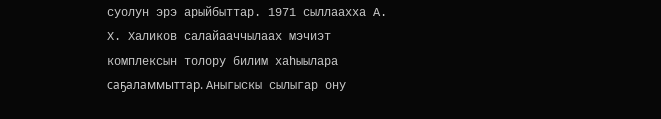суолун эрэ арыйбыттар. 1971 сыллаахха А. Х. Халиков салайааччылаах мэчиэт комплексын толору билим хаһыылара саҕаламмыттар. Аныгыскы сылыгар ону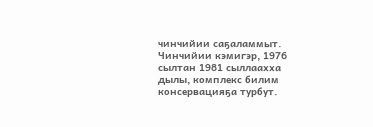чинчийии саҕаламмыт. Чинчийии кэмигэр, 1976 сылтан 1981 сыллаахха дылы, комплекс билим консервацияҕа турбут.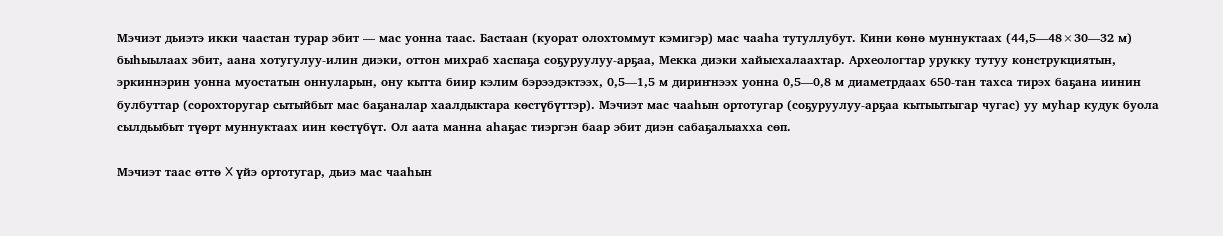Мэчиэт дьиэтэ икки чаастан турар эбит — мас уонна таас. Бастаан (куорат олохтоммут кэмигэр) мас чааһа тутуллубут. Кини көнө муннуктаах (44,5—48×30—32 м) быһыылаах эбит, аана хотугулуу-илин диэки, оттон михраб хаспаҕа соҕуруулуу-арҕаа, Мекка диэки хайысхалаахтар. Археологтар урукку тутуу конструкциятын, эркиннэрин уонна муостатын оннуларын, ону кытта биир кэлим бэрээдэктээх, 0,5—1,5 м дириҥнээх уонна 0,5—0,8 м диаметрдаах 650-тан тахса тирэх баҕана иинин булбуттар (сорохторугар сытыйбыт мас баҕаналар хаалдыктара көстүбүттэр). Мэчиэт мас чааһын ортотугар (соҕуруулуу-арҕаа кытыытыгар чугас) уу муһар кудук буола сылдьыбыт түөрт муннуктаах иин көстүбүт. Ол аата манна аһаҕас тиэргэн баар эбит диэн сабаҕалыахха сөп.

Мэчиэт таас өттө X үйэ ортотугар, дьиэ мас чааһын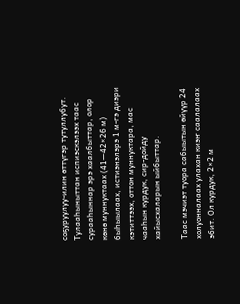соҕуруулуу-илин өттүгэр тутуллубут. Тулааһыныттан испиэскэлээх таас сурааһыннар эрэ хаалбыттар, олор көнө муннуктаах (41—42×26 м) быһыылаах, истиэнэлэрэ 1 м-гэ диэри кэтиттээх, оттон муннуктара, мас чааһын курдук, сир-дойду хайысхаларын ыйбыттар.

Таас мэчиэт туора сабыытын өйүүр 24 холуонналаах улахан киэҥ саалалаах эбит. Ол курдук, 2×2 м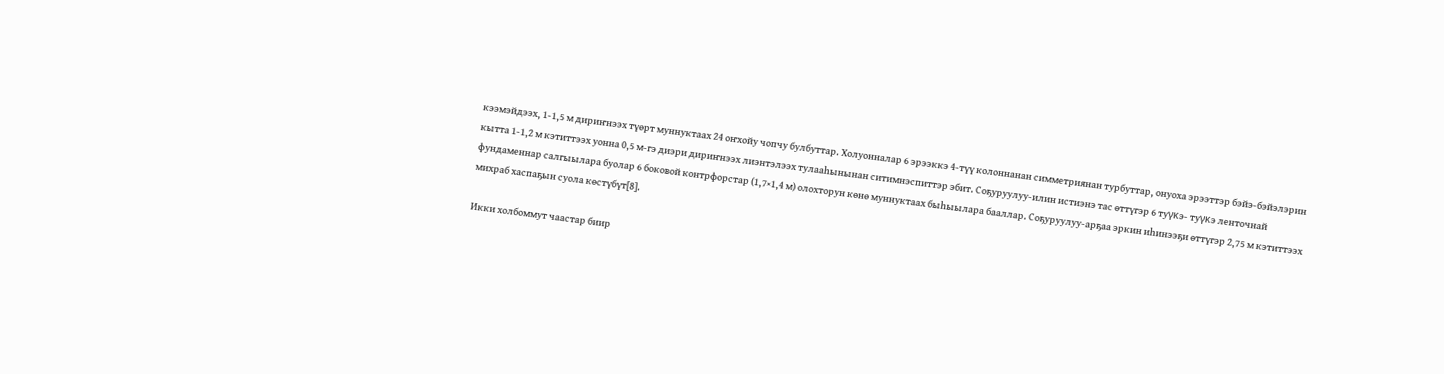кээмэйдээх, 1-1,5 м дириҥнээх түөрт муннуктаах 24 оҥхойу чопчу булбуттар. Холуонналар 6 эрээккэ 4-түү колоннанан симметриянан турбуттар, онуоха эрээттэр бэйэ-бэйэлэрин кытта 1-1,2 м кэтиттээх уонна 0,5 м-гэ диэри дириҥнээх лиэнтэлээх тулааһынынан ситимнэспиттэр эбит. Соҕуруулуу-илин истиэнэ тас өттүгэр 6 туγκэ- туγκэ ленточнай фундаменнар салгыылара буолар 6 боковой контрфорстар (1,7×1,4 м) олохторун көнө муннуктаах быһыылара бааллар. Соҕуруулуу-арҕаа эркин иһинээҕи өттүгэр 2,75 м кэтиттээх михраб хаспаҕын суола көстүбүт[8].

Икки холбоммут чаастар биир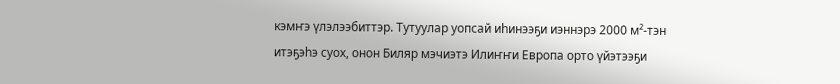кэмҥэ үлэлээбиттэр. Тутуулар уопсай иһинээҕи иэннэрэ 2000 м²-тэн итэҕэһэ суох, онон Биляр мэчиэтэ Илиҥҥи Европа орто үйэтээҕи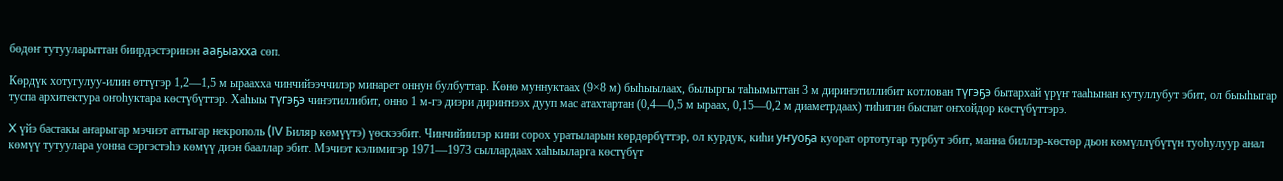бөдөҥ тутууларыттан биирдэстэринэн ааҕыахха сөп.

Көрдүк хотугулуу-илин өттүгэр 1,2—1,5 м ыраахха чинчийээччилэр минарет оннун булбуттар. Көнө муннуктаах (9×8 м) быһыылаах, былыргы таһымыттан 3 м дириҥэтиллибит котлован түгэҕэ бытархай үрүҥ тааһынан кутуллубут эбит, ол быыһыгар туспа архитектура оҥоһуктара көстүбүттэр. Хаһыы түгэҕэ чиҥэтиллибит, онно 1 м-гэ диэри дириҥнээх дууп мас атахтартан (0,4—0,5 м ыраах, 0,15—0,2 м диаметрдаах) тиһигин быспат оҥхойдор көстүбүттэрэ.

X үйэ бастакы аҥарыгар мэчиэт аттыгар некрополь (IV Биляр көмүүтэ) үөскээбит. Чинчийиилэр кини сорох уратыларын көрдөрбүттэр, ол курдук, киһи уҥуоҕа куорат ортотугар турбут эбит, манна биллэр-көстөр дьон көмүллүбүтүн туоһулуур анал көмүү тутуулара уонна сэргэстэһэ көмүү диэн бааллар эбит. Мэчиэт кэлимигэр 1971—1973 сыллардаах хаһыыларга көстүбүт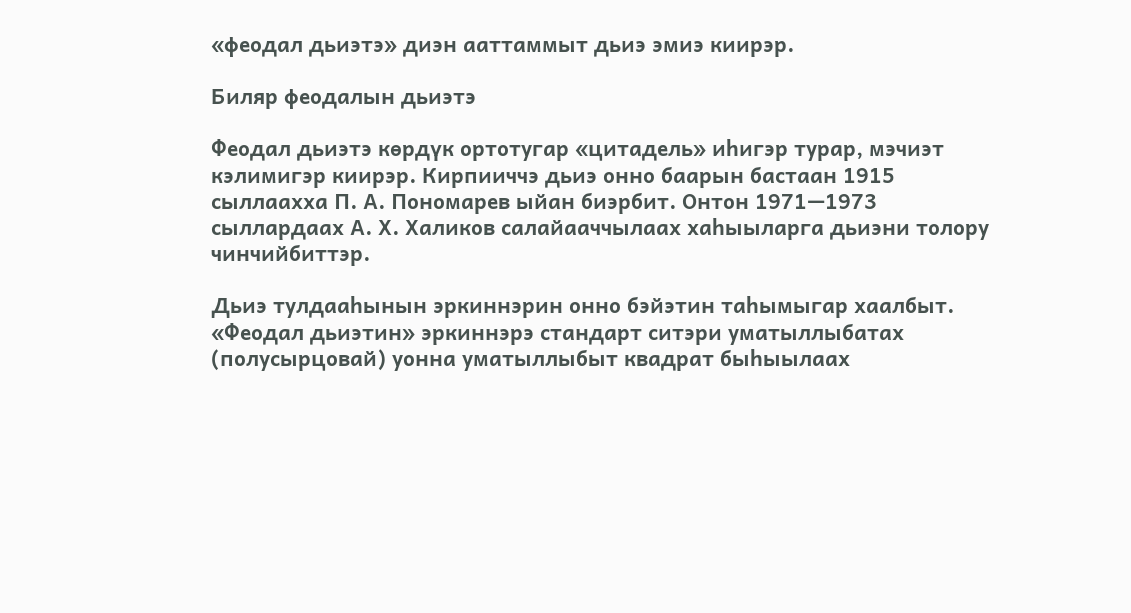«феодал дьиэтэ» диэн ааттаммыт дьиэ эмиэ киирэр.

Биляр феодалын дьиэтэ

Феодал дьиэтэ көрдүк ортотугар «цитадель» иһигэр турар, мэчиэт кэлимигэр киирэр. Кирпииччэ дьиэ онно баарын бастаан 1915 сыллаахха П. А. Пономарев ыйан биэрбит. Онтон 1971—1973 сыллардаах А. Х. Халиков салайааччылаах хаһыыларга дьиэни толору чинчийбиттэр.

Дьиэ тулдааһынын эркиннэрин онно бэйэтин таһымыгар хаалбыт. «Феодал дьиэтин» эркиннэрэ стандарт ситэри уматыллыбатах (полусырцовай) уонна уматыллыбыт квадрат быһыылаах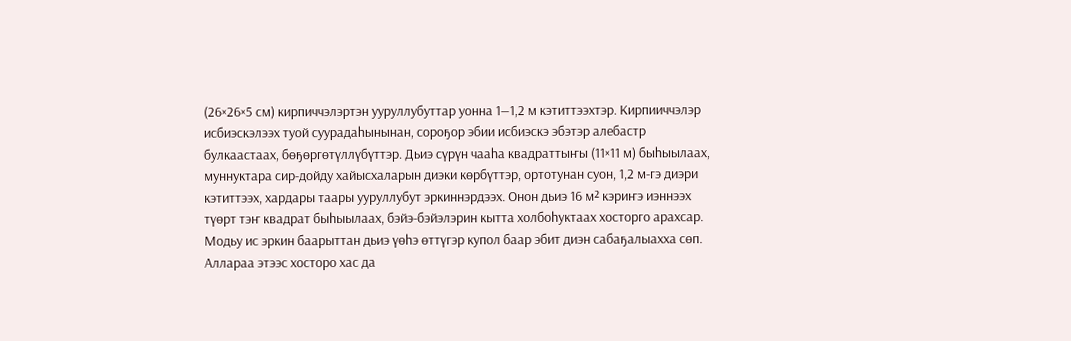(26×26×5 см) кирпиччэлэртэн ууруллубуттар уонна 1—1,2 м кэтиттээхтэр. Кирпииччэлэр исбиэскэлээх туой суурадаһынынан, сороҕор эбии исбиэскэ эбэтэр алебастр булкаастаах, бөҕөргөтүллүбүттэр. Дьиэ сүрүн чааһа квадраттыҥы (11×11 м) быһыылаах, муннуктара сир-дойду хайысхаларын диэки көрбүттэр, ортотунан суон, 1,2 м-гэ диэри кэтиттээх, хардары таары ууруллубут эркиннэрдээх. Онон дьиэ 16 м² кэриҥэ иэннээх түөрт тэҥ квадрат быһыылаах, бэйэ-бэйэлэрин кытта холбоһуктаах хосторго арахсар. Модьу ис эркин баарыттан дьиэ үөһэ өттүгэр купол баар эбит диэн сабаҕалыахха сөп. Аллараа этээс хосторо хас да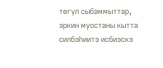төгүл сыбаммыттар, эркин муостаны кытта силбэһиитэ исбиэскэ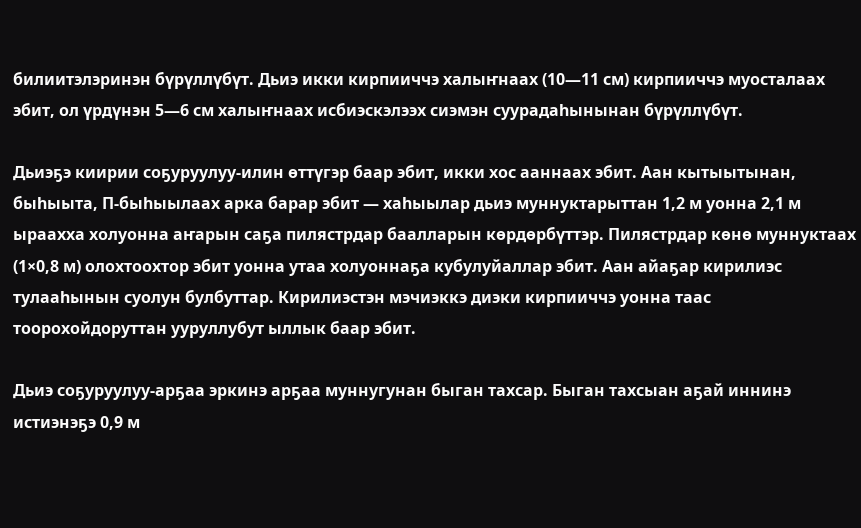билиитэлэринэн бүрүллүбүт. Дьиэ икки кирпииччэ халыҥнаах (10—11 см) кирпииччэ муосталаах эбит, ол үрдүнэн 5—6 см халыҥнаах исбиэскэлээх сиэмэн суурадаһынынан бүрүллүбүт.

Дьиэҕэ киирии соҕуруулуу-илин өттүгэр баар эбит, икки хос ааннаах эбит. Аан кытыытынан, быһыыта, П-быһыылаах арка барар эбит — хаһыылар дьиэ муннуктарыттан 1,2 м уонна 2,1 м ыраахха холуонна аҥарын саҕа пилястрдар баалларын көрдөрбүттэр. Пилястрдар көнө муннуктаах (1×0,8 м) олохтоохтор эбит уонна утаа холуоннаҕа кубулуйаллар эбит. Аан айаҕар кирилиэс тулааһынын суолун булбуттар. Кирилиэстэн мэчиэккэ диэки кирпииччэ уонна таас тоорохойдоруттан ууруллубут ыллык баар эбит.

Дьиэ соҕуруулуу-арҕаа эркинэ арҕаа муннугунан быган тахсар. Быган тахсыан аҕай иннинэ истиэнэҕэ 0,9 м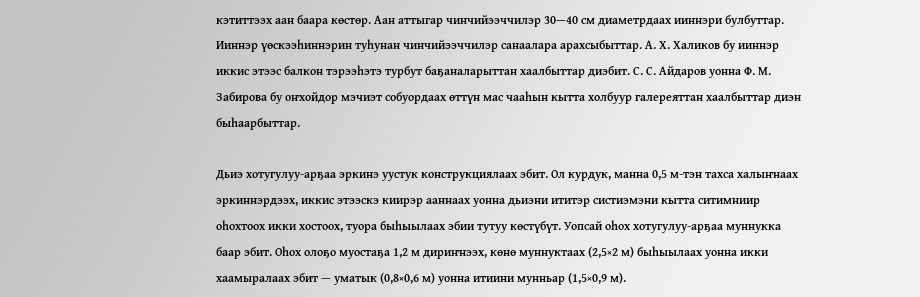кэтиттээх аан баара көстөр. Аан аттыгар чинчийээччилэр 30—40 см диаметрдаах ииннэри булбуттар. Ииннэр үөскээһиннэрин туһунан чинчийээччилэр санаалара арахсыбыттар. А. Х. Халиков бу ииннэр иккис этээс балкон тэрээһэтэ турбут баҕаналарыттан хаалбыттар диэбит. С. С. Айдаров уонна Ф. М. Забирова бу оҥхойдор мэчиэт собуордаах өттүн мас чааһын кытта холбуур галереяттан хаалбыттар диэн быһаарбыттар.

Дьиэ хотугулуу-арҕаа эркинэ уустук конструкциялаах эбит. Ол курдук, манна 0,5 м-тэн тахса халыҥнаах эркиннэрдээх, иккис этээскэ киирэр ааннаах уонна дьиэни ититэр систиэмэни кытта ситимниир оһохтоох икки хостоох, туора быһыылаах эбии тутуу көстүбүт. Уопсай оһох хотугулуу-арҕаа муннукка баар эбит. Оһох олоҕо муостаҕа 1,2 м дириҥнээх, көнө муннуктаах (2,5×2 м) быһыылаах уонна икки хаамыралаах эбит — уматык (0,8×0,6 м) уонна итиини мунньар (1,5×0,9 м).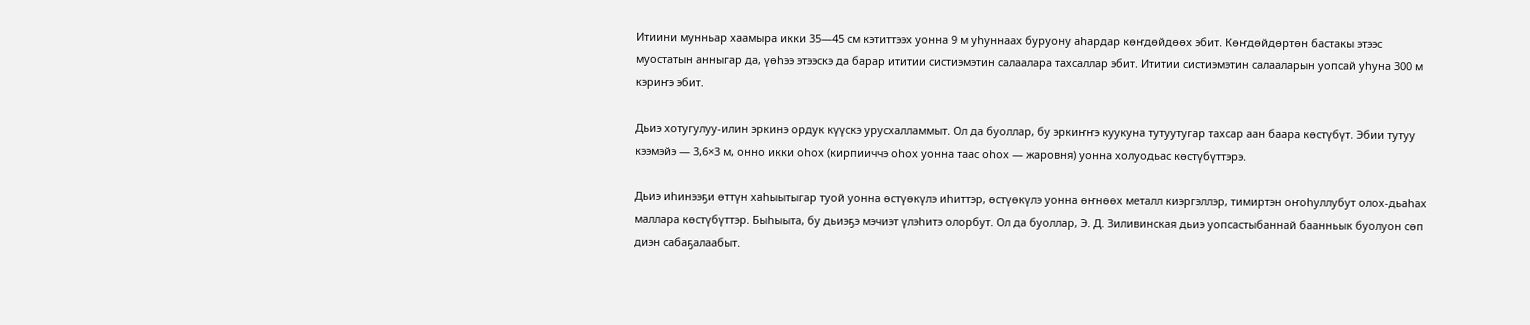Итиини мунньар хаамыра икки 35—45 см кэтиттээх уонна 9 м уһуннаах буруону аһардар көҥдөйдөөх эбит. Көҥдөйдөртөн бастакы этээс муостатын анныгар да, үөһээ этээскэ да барар ититии систиэмэтин салаалара тахсаллар эбит. Ититии систиэмэтин салааларын уопсай уһуна 300 м кэриҥэ эбит.

Дьиэ хотугулуу-илин эркинэ ордук күүскэ урусхалламмыт. Ол да буоллар, бу эркиҥҥэ куукуна тутуутугар тахсар аан баара көстүбүт. Эбии тутуу кээмэйэ — 3,6×3 м, онно икки оһох (кирпииччэ оһох уонна таас оһох — жаровня) уонна холуодьас көстүбүттэрэ.

Дьиэ иһинээҕи өттүн хаһыытыгар туой уонна өстүөкүлэ иһиттэр, өстүөкүлэ уонна өҥнөөх металл киэргэллэр, тимиртэн оҥоһуллубут олох-дьаһах маллара көстүбүттэр. Быһыыта, бу дьиэҕэ мэчиэт үлэһитэ олорбут. Ол да буоллар, Э. Д. Зиливинская дьиэ уопсастыбаннай баанньык буолуон сөп диэн сабаҕалаабыт.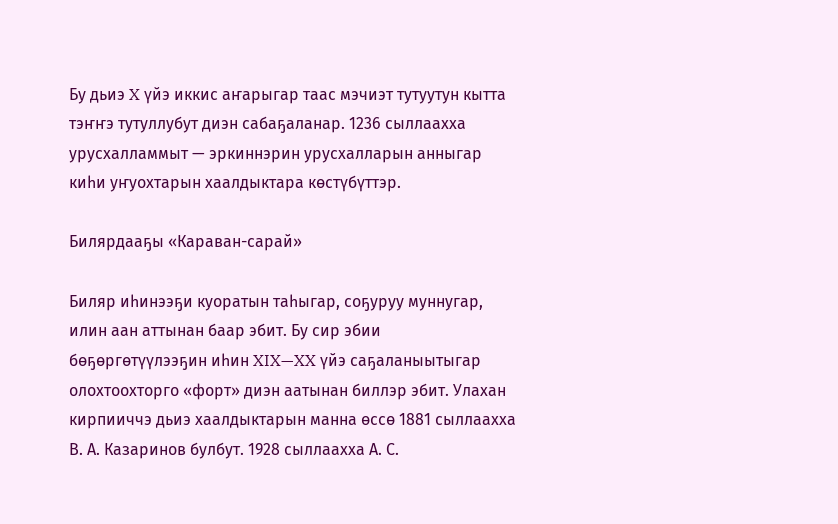Бу дьиэ X үйэ иккис аҥарыгар таас мэчиэт тутуутун кытта тэҥҥэ тутуллубут диэн сабаҕаланар. 1236 сыллаахха урусхалламмыт — эркиннэрин урусхалларын анныгар киһи уҥуохтарын хаалдыктара көстүбүттэр.

Билярдааҕы «Караван-сарай»

Биляр иһинээҕи куоратын таһыгар, соҕуруу муннугар, илин аан аттынан баар эбит. Бу сир эбии бөҕөргөтүүлээҕин иһин XIX—XX үйэ саҕаланыытыгар олохтоохторго «форт» диэн аатынан биллэр эбит. Улахан кирпииччэ дьиэ хаалдыктарын манна өссө 1881 сыллаахха В. А. Казаринов булбут. 1928 сыллаахха А. С.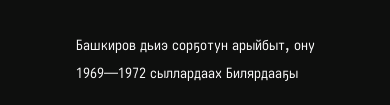Башкиров дьиэ сорҕотун арыйбыт, ону 1969—1972 сыллардаах Билярдааҕы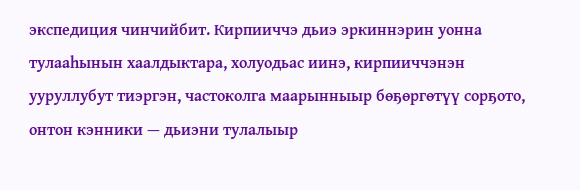экспедиция чинчийбит. Кирпииччэ дьиэ эркиннэрин уонна тулааһынын хаалдыктара, холуодьас иинэ, кирпииччэнэн ууруллубут тиэргэн, частоколга маарынныыр бөҕөргөтүү сорҕото, онтон кэнники — дьиэни тулалыыр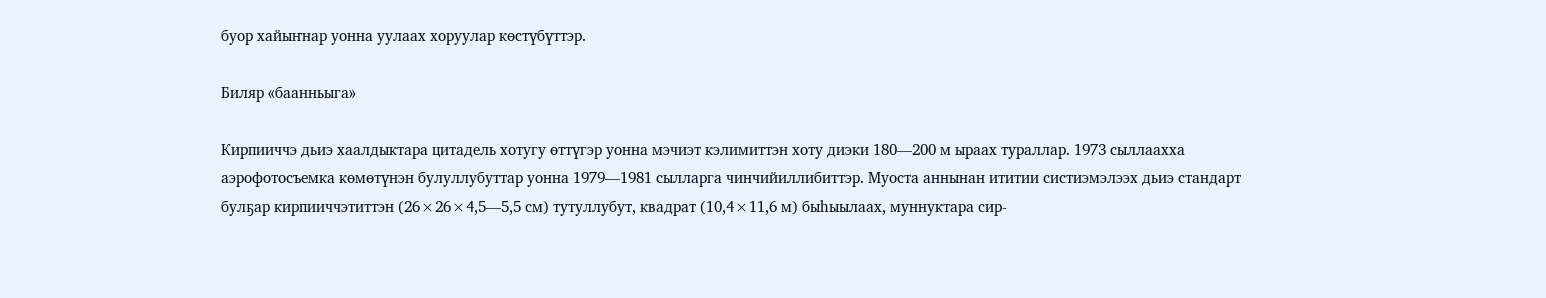буор хайыҥнар уонна уулаах хоруулар көстүбүттэр.

Биляр «баанньыга»

Кирпииччэ дьиэ хаалдыктара цитадель хотугу өттүгэр уонна мэчиэт кэлимиттэн хоту диэки 180—200 м ыраах тураллар. 1973 сыллаахха аэрофотосъемка көмөтүнэн булуллубуттар уонна 1979—1981 сылларга чинчийиллибиттэр. Муоста аннынан ититии систиэмэлээх дьиэ стандарт булҕар кирпииччэтиттэн (26×26×4,5—5,5 см) тутуллубут, квадрат (10,4×11,6 м) быһыылаах, муннуктара сир-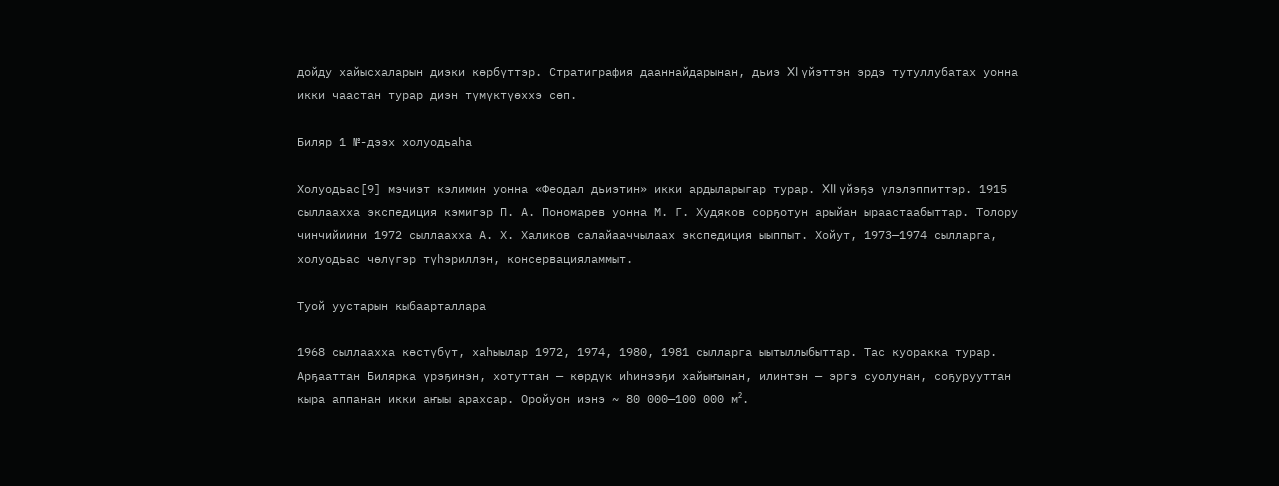дойду хайысхаларын диэки көрбүттэр. Стратиграфия дааннайдарынан, дьиэ XI үйэттэн эрдэ тутуллубатах уонна икки чаастан турар диэн түмүктүөххэ сөп.

Биляр 1 №-дээх холуодьаһа

Холуодьас[9] мэчиэт кэлимин уонна «Феодал дьиэтин» икки ардыларыгар турар. XII үйэҕэ үлэлэппиттэр. 1915 сыллаахха экспедиция кэмигэр П. А. Пономарев уонна М. Г. Худяков сорҕотун арыйан ыраастаабыттар. Толору чинчийиини 1972 сыллаахха А. Х. Халиков салайааччылаах экспедиция ыыппыт. Хойут, 1973—1974 сылларга, холуодьас чөлүгэр түһэриллэн, консервацияламмыт.

Туой уустарын кыбаарталлара

1968 сыллаахха көстүбүт, хаһыылар 1972, 1974, 1980, 1981 сылларга ыытыллыбыттар. Тас куоракка турар. Арҕааттан Билярка үрэҕинэн, хотуттан — көрдүк иһинээҕи хайыҥынан, илинтэн — эргэ суолунан, соҕурууттан кыра аппанан икки аҥыы арахсар. Оройуон иэнэ ~ 80 000—100 000 м².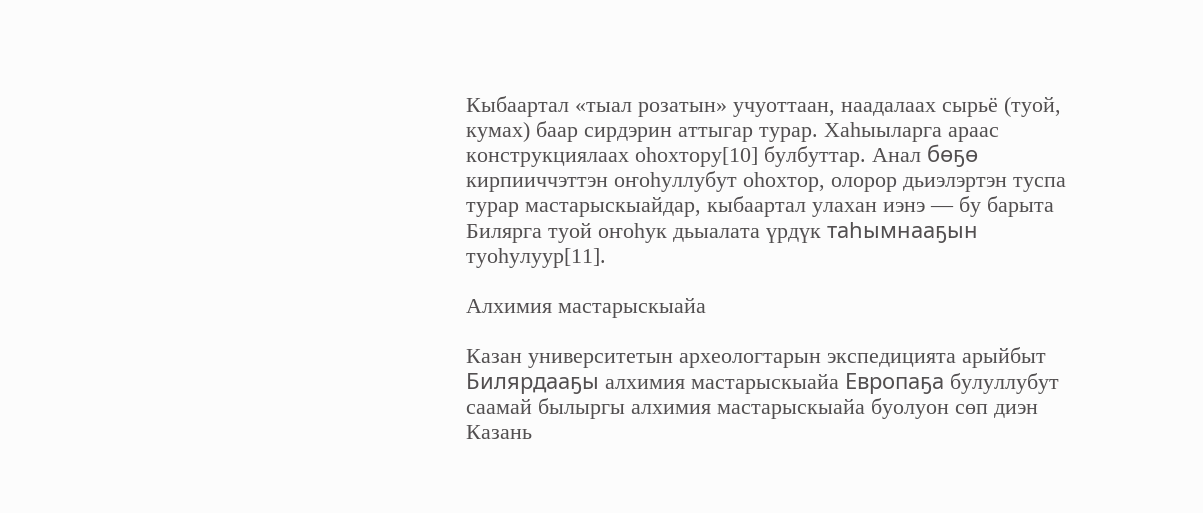Кыбаартал «тыал розатын» учуоттаан, наадалаах сырьё (туой, кумах) баар сирдэрин аттыгар турар. Хаһыыларга араас конструкциялаах оһохтору[10] булбуттар. Анал бөҕө кирпииччэттэн оҥоһуллубут оһохтор, олорор дьиэлэртэн туспа турар мастарыскыайдар, кыбаартал улахан иэнэ — бу барыта Билярга туой оҥоһук дьыалата үрдүк таһымнааҕын туоһулуур[11].

Алхимия мастарыскыайа

Казан университетын археологтарын экспедицията арыйбыт Билярдааҕы алхимия мастарыскыайа Европаҕа булуллубут саамай былыргы алхимия мастарыскыайа буолуон сөп диэн Казань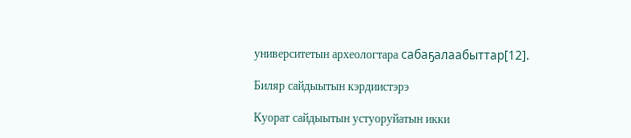университетын археологтара сабаҕалаабыттар[12].

Биляр сайдыытын кэрдиистэрэ

Куорат сайдыытын устуоруйатын икки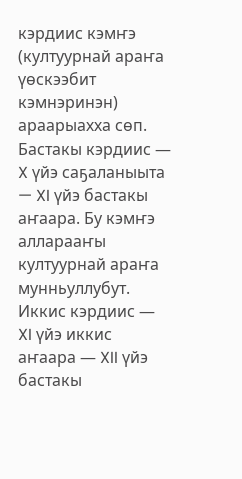кэрдиис кэмҥэ (култуурнай араҥа үөскээбит кэмнэринэн) араарыахха сөп. Бастакы кэрдиис — X үйэ саҕаланыыта — XI үйэ бастакы аҥаара. Бу кэмҥэ алларааҥы култуурнай араҥа мунньуллубут. Иккис кэрдиис — XI үйэ иккис аҥаара — XII үйэ бастакы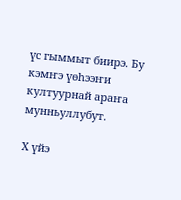үс гыммыт биирэ. Бу кэмҥэ үөһээҥи култуурнай араҥа мунньуллубут.

X үйэ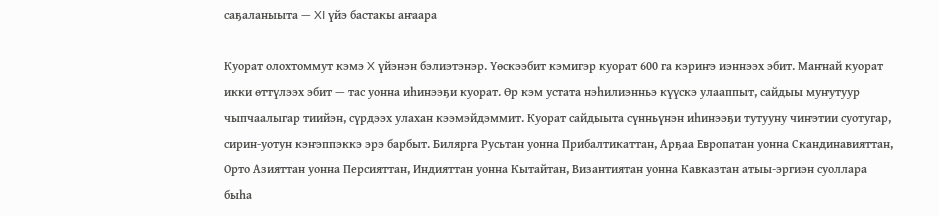саҕаланыыта — XI үйэ бастакы аҥаара

Куорат олохтоммут кэмэ X үйэнэн бэлиэтэнэр. Үөскээбит кэмигэр куорат 600 га кэриҥэ иэннээх эбит. Маҥнай куорат икки өттүлээх эбит — тас уонна иһинээҕи куорат. Өр кэм устата нэһилиэнньэ күүскэ улааппыт, сайдыы муҥутуур чыпчаалыгар тиийэн, сүрдээх улахан кээмэйдэммит. Куорат сайдыыта сүнньүнэн иһинээҕи тутууну чиҥэтии суотугар, сирин-уотун кэҥэппэккэ эрэ барбыт. Билярга Русьтан уонна Прибалтикаттан, Арҕаа Европатан уонна Скандинавияттан, Орто Азияттан уонна Персияттан, Индияттан уонна Кытайтан, Византиятан уонна Кавказтан атыы-эргиэн суоллара быһа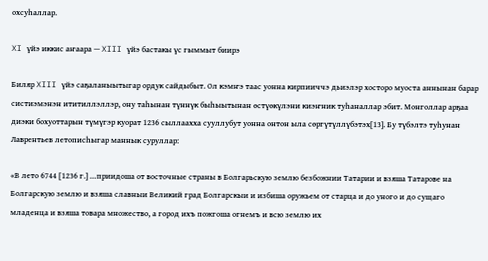охсуһаллар.

XI үйэ иккис аҥаара — XIII үйэ бастакы үс гыммыт биирэ

Биляр XIII үйэ саҕаланыытыгар ордук сайдыбыт. Ол кэмҥэ таас уонна кирпииччэ дьиэлэр хосторо муоста аннынан барар систиэмэнэн ититиллэллэр, ону таһынан түннүк быһыытынан өстүөкүлэни киэҥник туһаналлар эбит. Монголлар арҕаа диэки бохуоттарын түмүгэр куорат 1236 сыллаахха сууллубут уонна онтон ыла сөргүтүллүбэтэх[13]. Бу түбэлтэ туһунан Лаврентьев летописһыгар маннык суруллар:

«В лето 6744 [1236 г.] …приидоша от восточные страны в Болгарьскую землю безбожнии Татарии и взяша Татарове на Болгарскую землю и взяша славныи Великий град Болгарскыи и избиша оружьем от старца и до уного и до сущаго младенца и взяша товара множество, а город ихъ пожгоша огнемъ и всю землю их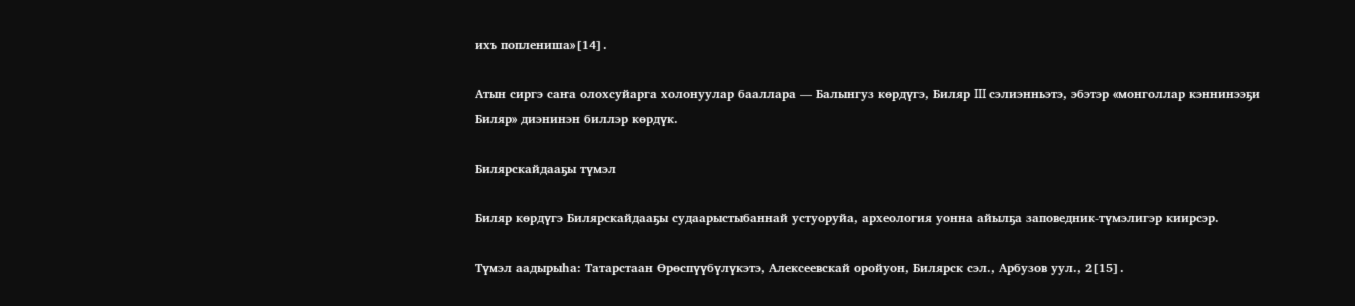ихъ поплениша»[14].

Атын сиргэ саҥа олохсуйарга холонуулар бааллара — Балынгуз көрдүгэ, Биляр III сэлиэнньэтэ, эбэтэр «монголлар кэннинээҕи Биляр» диэнинэн биллэр көрдүк.

Билярскайдааҕы түмэл

Биляр көрдүгэ Билярскайдааҕы судаарыстыбаннай устуоруйа, археология уонна айылҕа заповедник-түмэлигэр киирсэр.

Түмэл аадырыһа: Татарстаан Өрөспүүбүлүкэтэ, Алексеевскай оройуон, Билярск сэл., Арбузов уул., 2[15].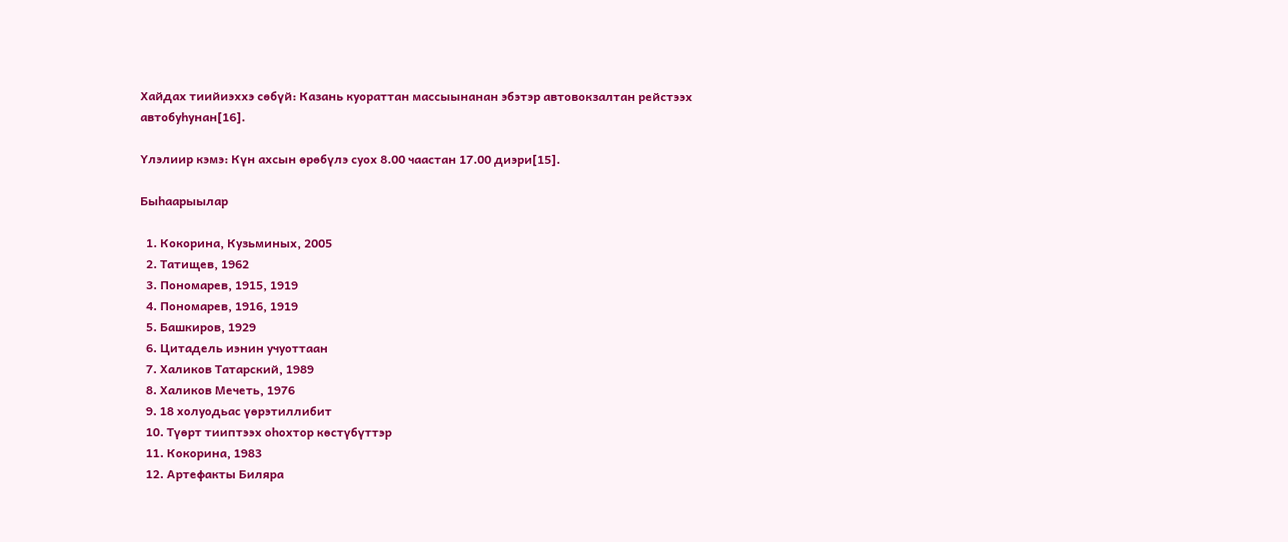Хайдах тиийиэххэ сөбүй: Казань куораттан массыынанан эбэтэр автовокзалтан рейстээх автобуһунан[16].

Үлэлиир кэмэ: Күн ахсын өрөбүлэ суох 8.00 чаастан 17.00 диэри[15].

Быһаарыылар

  1. Кокорина, Кузьминых, 2005
  2. Татищев, 1962
  3. Пономарев, 1915, 1919
  4. Пономарев, 1916, 1919
  5. Башкиров, 1929
  6. Цитадель иэнин учуоттаан
  7. Халиков Татарский, 1989
  8. Халиков Мечеть, 1976
  9. 18 холуодьас үөрэтиллибит
  10. Түөрт тииптээх оһохтор көстүбүттэр
  11. Кокорина, 1983
  12. Артефакты Биляра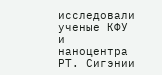исследовали ученые КФУ и наноцентра РТ. Сигэнии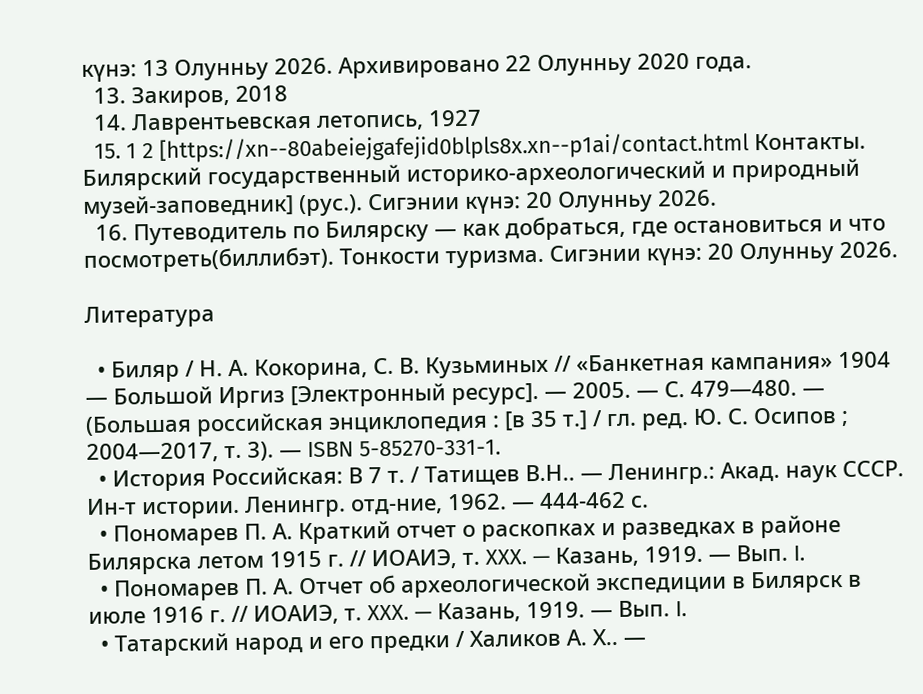күнэ: 13 Олунньу 2026. Архивировано 22 Олунньу 2020 года.
  13. Закиров, 2018
  14. Лаврентьевская летопись, 1927
  15. 1 2 [https://xn--80abeiejgafejid0blpls8x.xn--p1ai/contact.html Контакты. Билярский государственный историко-археологический и природный музей-заповедник] (рус.). Сигэнии күнэ: 20 Олунньу 2026.
  16. Путеводитель по Билярску — как добраться, где остановиться и что посмотреть(биллибэт). Тонкости туризма. Сигэнии күнэ: 20 Олунньу 2026.

Литература

  • Биляр / Н. А. Кокорина, С. В. Кузьминых // «Банкетная кампания» 1904 — Большой Иргиз [Электронный ресурс]. — 2005. — С. 479—480. — (Большая российская энциклопедия : [в 35 т.] / гл. ред. Ю. С. Осипов ; 2004—2017, т. 3). — ISBN 5-85270-331-1.
  • История Российская: В 7 т. / Татищев В.Н.. — Ленингр.: Акад. наук СССР. Ин-т истории. Ленингр. отд-ние, 1962. — 444-462 с.
  • Пономарев П. А. Краткий отчет о раскопках и разведках в районе Билярска летом 1915 г. // ИОАИЭ, т. XXX. — Казань, 1919. — Вып. I.
  • Пономарев П. А. Отчет об археологической экспедиции в Билярск в июле 1916 г. // ИОАИЭ, т. XXX. — Казань, 1919. — Вып. I.
  • Татарский народ и его предки / Халиков А. Х.. —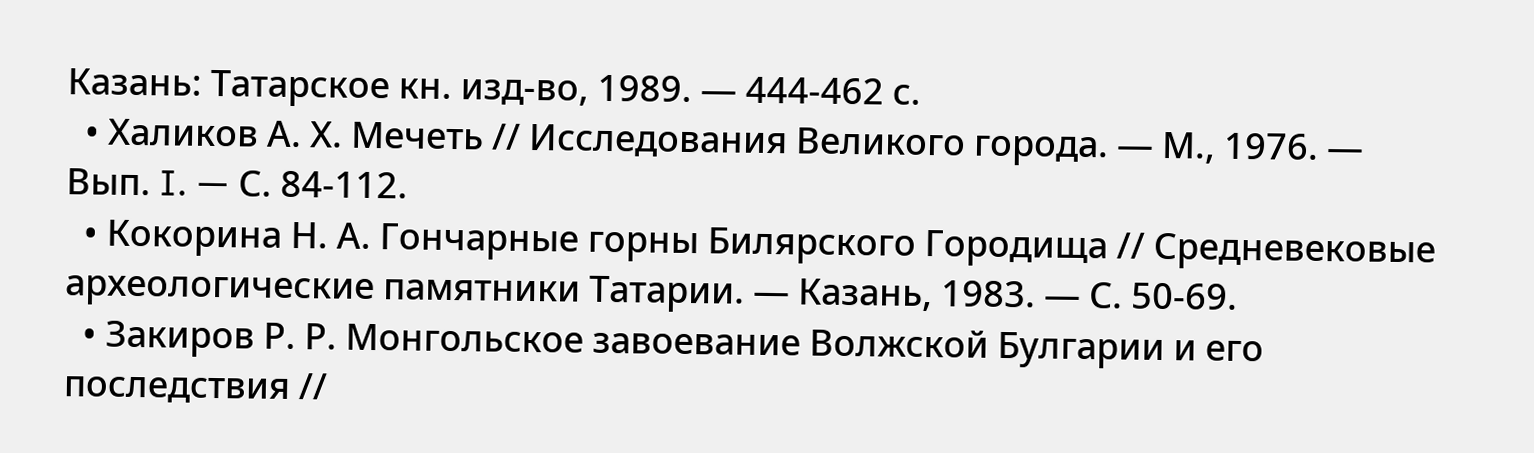Казань: Татарское кн. изд-во, 1989. — 444-462 с.
  • Халиков А. Х. Мечеть // Исследования Великого города. — М., 1976. — Вып. I. — С. 84-112.
  • Кокорина Н. А. Гончарные горны Билярского Городища // Средневековые археологические памятники Татарии. — Казань, 1983. — С. 50-69.
  • Закиров Р. Р. Монгольское завоевание Волжской Булгарии и его последствия //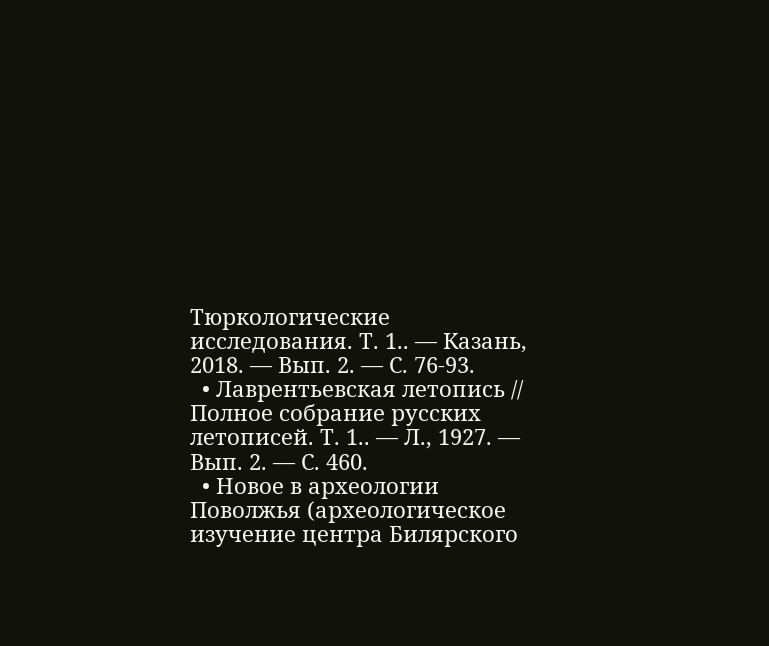Тюркологические исследования. Т. 1.. — Казань, 2018. — Вып. 2. — С. 76-93.
  • Лаврентьевская летопись // Полное собрание русских летописей. Т. 1.. — Л., 1927. — Вып. 2. — С. 460.
  • Новое в археологии Поволжья (археологическое изучение центра Билярского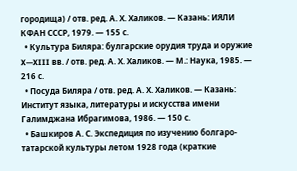городища) / отв. ред. А. Х. Халиков. — Казань: ИЯЛИ КФАН СССР, 1979. — 155 с.
  • Культура Биляра: булгарские орудия труда и оружие X—XIII вв. / отв. ред. А. Х. Халиков. — М.: Наука, 1985. — 216 с.
  • Посуда Биляра / отв. ред. А. Х. Халиков. — Казань: Институт языка, литературы и искусства имени Галимджана Ибрагимова, 1986. — 150 с.
  • Башкиров А. С. Экспедиция по изучению болгаро-татарской культуры летом 1928 года (краткие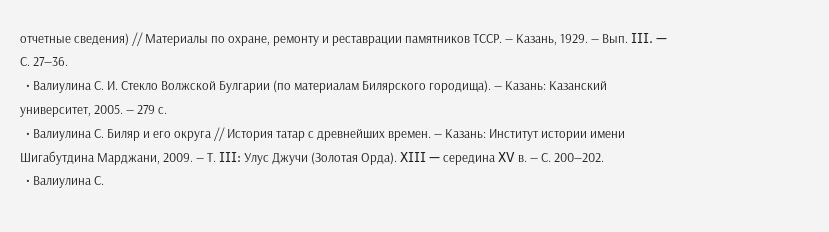отчетные сведения) // Материалы по охране, ремонту и реставрации памятников ТССР. — Казань, 1929. — Вып. III. — С. 27—36.
  • Валиулина С. И. Стекло Волжской Булгарии (по материалам Билярского городища). — Казань: Казанский университет, 2005. — 279 с.
  • Валиулина С. Биляр и его округа // История татар с древнейших времен. — Казань: Институт истории имени Шигабутдина Марджани, 2009. — Т. III: Улус Джучи (Золотая Орда). XIII — середина XV в. — С. 200—202.
  • Валиулина С.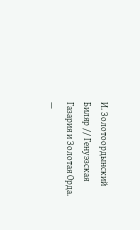И. Золотоордынский Биляр // Генуэзская Газария и Золотая Орда. —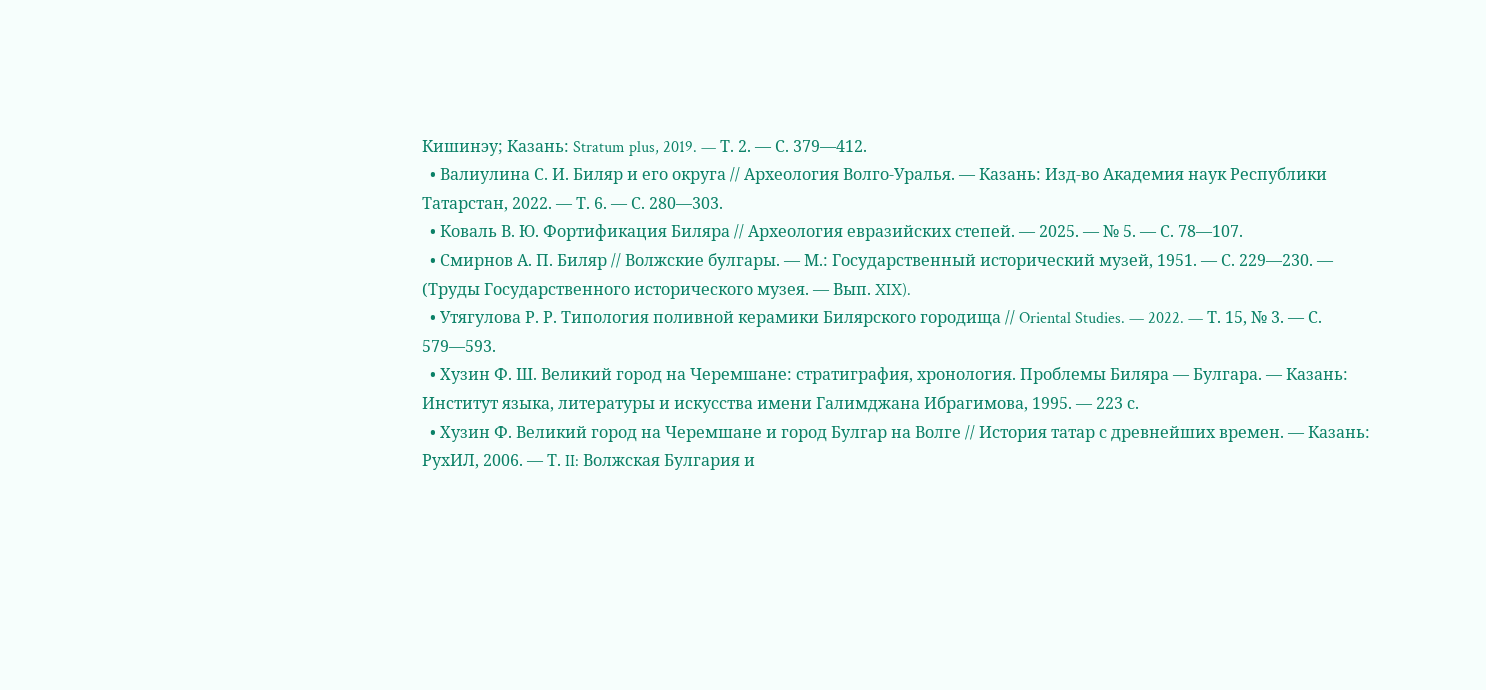Кишинэу; Казань: Stratum plus, 2019. — Т. 2. — С. 379—412.
  • Валиулина С. И. Биляр и его округа // Археология Волго-Уралья. — Казань: Изд-во Академия наук Республики Татарстан, 2022. — Т. 6. — С. 280—303.
  • Коваль В. Ю. Фортификация Биляра // Археология евразийских степей. — 2025. — № 5. — С. 78—107.
  • Смирнов А. П. Биляр // Волжские булгары. — М.: Государственный исторический музей, 1951. — С. 229—230. — (Труды Государственного исторического музея. — Вып. XIX).
  • Утягулова Р. Р. Типология поливной керамики Билярского городища // Oriental Studies. — 2022. — Т. 15, № 3. — С. 579—593.
  • Хузин Ф. Ш. Великий город на Черемшане: стратиграфия, хронология. Проблемы Биляра — Булгара. — Казань: Институт языка, литературы и искусства имени Галимджана Ибрагимова, 1995. — 223 с.
  • Хузин Ф. Великий город на Черемшане и город Булгар на Волге // История татар с древнейших времен. — Казань: РухИЛ, 2006. — Т. II: Волжская Булгария и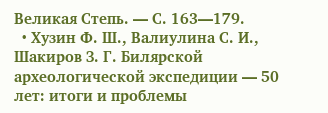Великая Степь. — С. 163—179.
  • Хузин Ф. Ш., Валиулина С. И., Шакиров З. Г. Билярской археологической экспедиции — 50 лет: итоги и проблемы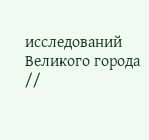исследований Великого города //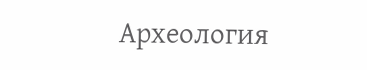Археология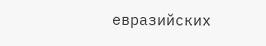евразийских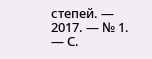степей. — 2017. — № 1. — С.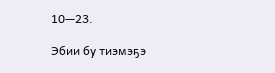10—23.

Эбии бу тиэмэҕэ